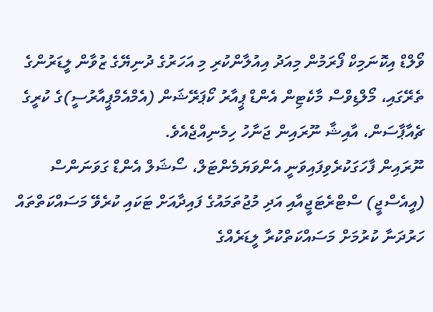ވޯލްޑް އިކޮނަމިކް ފޯރަމުން މިއަދު އިއުލާންކުރި މި އަހަރުގެ ދުނިޔޭގެ ޒުވާން ލީޑަރުންގެ ތެރޭގައި، މޯލްޑިވްސް މާކެޓިން އެންޑް ޕީއާރު ކޯޕަރޭޝަން (އެމްއެމްޕީއާރުސީ)ގެ ކުރީގެ ޗެއާޕާސަން، އާއިޝާ ނޫރައިން ޖަނާހު ހިމެނިއްޖެއެވެ.
ނޫރައިން ފާހަގަކުރެވިފައިވަނީ އެންވަޔަމެންޓަލް، ސޯޝަލް އެންޑް ގަވަނަންސް (އީއެސްޖީ) ސްޓްރެޓަޖީއާއި އަދި މުޖުތަމައުގެ ފައިދާއަށް ޓަކައި ކުރެވޭ މަސައްކަތްތައް ހަރުދަނާ ކުރުމަށް މަސައްކަތްކުރާ ލީޑަރެއްގެ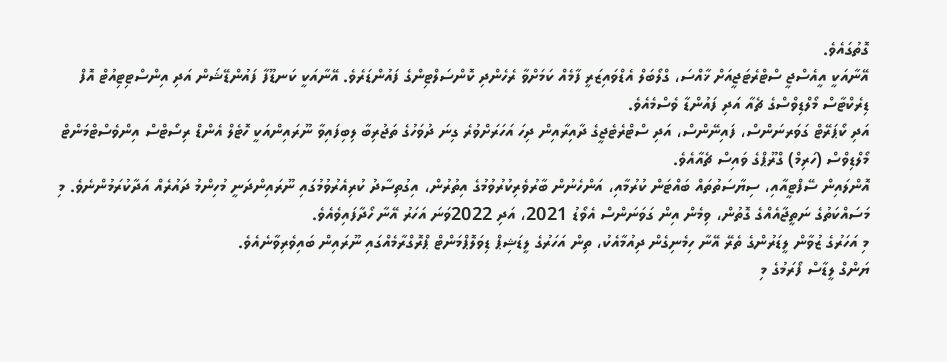ގޮތުގައެވެ.
އޭނާއަކީ އީއެސްޖީ ސްޓްރެޓަޖީއަށް ޚާއްސަ، ގްލޯބަލް އެޑްވައިޒަރީ ފާމެއް ކަމަށްވާ ރެހެންދި ކޮންސަލްޓިންގެ ފައުންޑަރެވެ. އޭނާއަކީ ކަނޑޫފާ ފައުންޑޭޝަން އަދި އިންސްޓިޓިއުޓް އޮފް ޑިރެކްޓާސް މޯލްޑިވްސްގެ ޗެއާ އަދި ފައުންޑާ ވެސްމެއެވެ.
އަދި ކޯޕަރޭޓް ގަވަރނަންސް، ފައިނޭންސް، އަދި ސްޓްރެޓެޖީގެ ދާއިރާއިން ދިހަ އަހަރަށްވުރެ ގިނަ ދުވަހުގެ ތަޖުރިބާ ލިބިފައިވާ ނޫރައިންއަކީ ހޮޓެލް އެންޑް ރިސޯޓްސް އިންވެސްޓްމަންޓް މޯލްޑިވްސް (ހަރިމް) ގްރޫޕްގެ ވައިސް ޗެއާއެވެ.
އޮންލައިން ސޭފްޓީއާއި، ސިޔާސަތުތައް ބައްޓަން ކުރުމާއި، އަންހެނުން ބާރުވެރިކުރުވުމުގެ އިތުރުން، އިގުތިސާދު ކުރިއެރުވުމުގައި ނޫރައިންދަނީ މުހިންމު ދައުރެއް އަދާކުރަމުންނެވެ. މި މަސައްކަތުގެ ނަތީޖާއެއްގެ ގޮތުން، ވިމެން އިން ގަވަނަންސް އެވޯޑު 2021، އަދި 2022ވަނަ އަހަރު އޭނާ ހޯދާފައިވެއެވެ.
މި އަހަރުގެ ޒުވާން ލީޑަރުންގެ ތެރޭ އޭނާ ހިމެނިގެން ދިއުމާއެކު، ތިން އަހަރުގެ ލީޑަޝިޕް ޑިވަލޮޕްމަންޓް ޕްރޮގްރާމެއްގައި ނޫރައިން ބައިވެރިވާނެއެވެ.
ޔަންގް ލީޑާސް ފޯރަމުގެ މި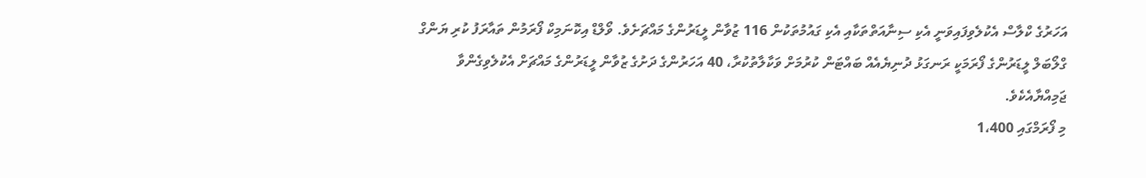އަހަރުގެ ކްލާސް އެކުލެވިފައިވަނީ އެކި ސިނާއަތްތަކާއި އެކި ގައުމުތަކުން 116 ޒުވާން ލީޑަރުންގެ މައްޗަށެވެ. ވޯލްޑް އިކޮނަމިކް ފޯރަމުން ތައާރަފު ކުރި ޔަންގް ގްލޯބަލް ލީޑަރުންގެ ފޯރަމަކީ ރަނގަޅު ދުނިޔެއެއް ބައްޓަން ކުރުމަށް ވަކާލާތުކުރާ، 40 އަހަރުންގެ ދަށުގެ ޒުވާން ލީޑަރުންގެ މައްޗަށް އެކުލެވިގެންވާ ޖަމިއްޔާއެކެވެ.
މި ފޯރަމްގައި 1،400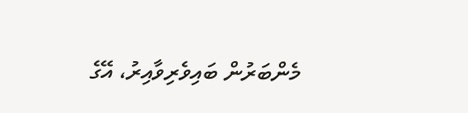މެންބަރުން ބައިވެރިވާއިރު، އޭގެ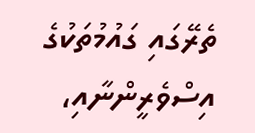ތެރޭގައި ގައުމުތަކުގެ އިސްވެރީންނާއި،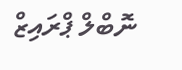ނޮބްލް ޕްރައިޒް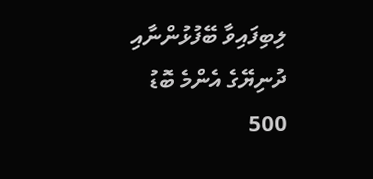ލިބިފައިވާ ބޭފުޅުންނާއި ދުނިޔޭގެ އެންމެ ބޮޑު 500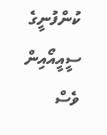ކުންފުނީގެ ސީއީއޯއިން ވެސް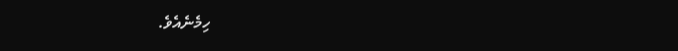ހިމެނެއެވެ.